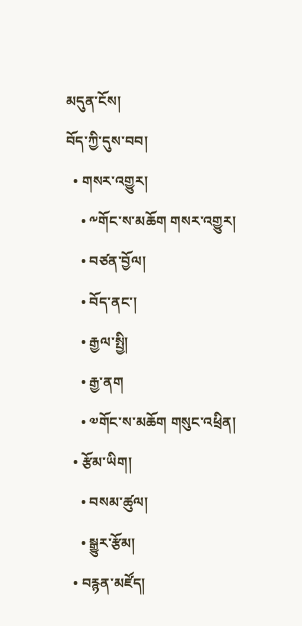མདུན་ངོས།
བོད་ཀྱི་དུས་བབ།
  • གསར་འགྱུར།
    • ༸གོང་ས་མཆོག གསར་འགྱུར།
    • བཙན་བྱོལ།
    • བོད་ནང་།
    • རྒྱལ་སྤྱི།
    • རྒྱ་ནག
    • ༧གོང་ས་མཆོག གསུང་འཕྲིན།
  • རྩོམ་ཡིག།
    • བསམ་ཚུལ།
    • སྒྱུར་རྩོམ།
  • བརྙན་མཛོད།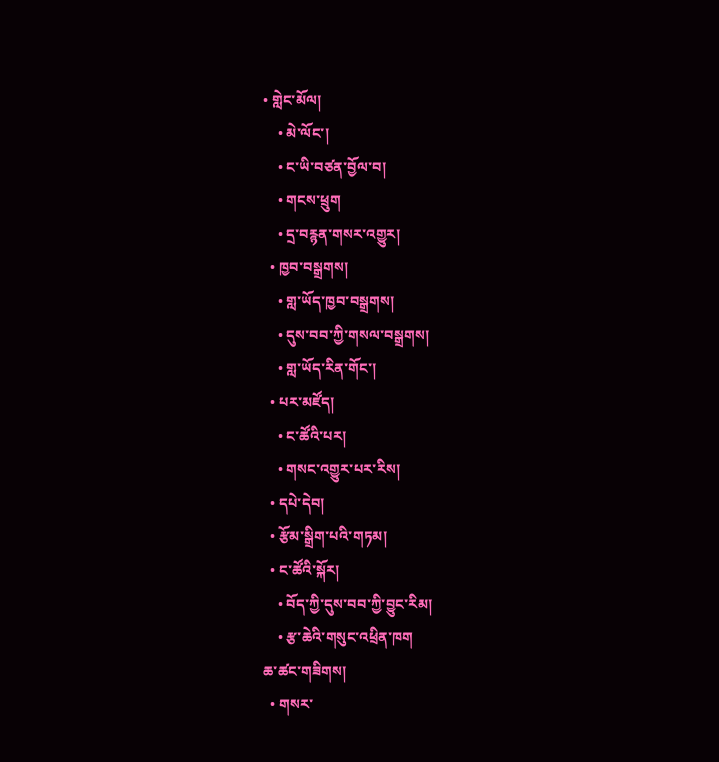• གླེང་མོལ།
    • མེ་ལོང་།
    • ང་ཡི་བཙན་བྱོལ་བ།
    • གངས་ཕྲུག
    • དྲ་བརྙན་གསར་འགྱུར།
  • ཁྱབ་བསྒྲགས།
    • གླ་ཡོད་ཁྱབ་བསྒྲགས།
    • དུས་བབ་ཀྱི་གསལ་བསྒྲགས།
    • གླ་ཡོད་རིན་གོང་།
  • པར་མཛོད།
    • ང་ཚོའི་པར།
    • གསང་འགྱུར་པར་རིས།
  • དཔེ་དེབ།
  • རྩོམ་སྒྲིག་པའི་གཏམ།
  • ང་ཚོའི་སྐོར།
    • བོད་ཀྱི་དུས་བབ་ཀྱི་བྱུང་རིམ།
    • རྩ་ཆེའི་གསུང་འཕྲིན་ཁག
ཆ་ཚང་གཟིགས།
  • གསར་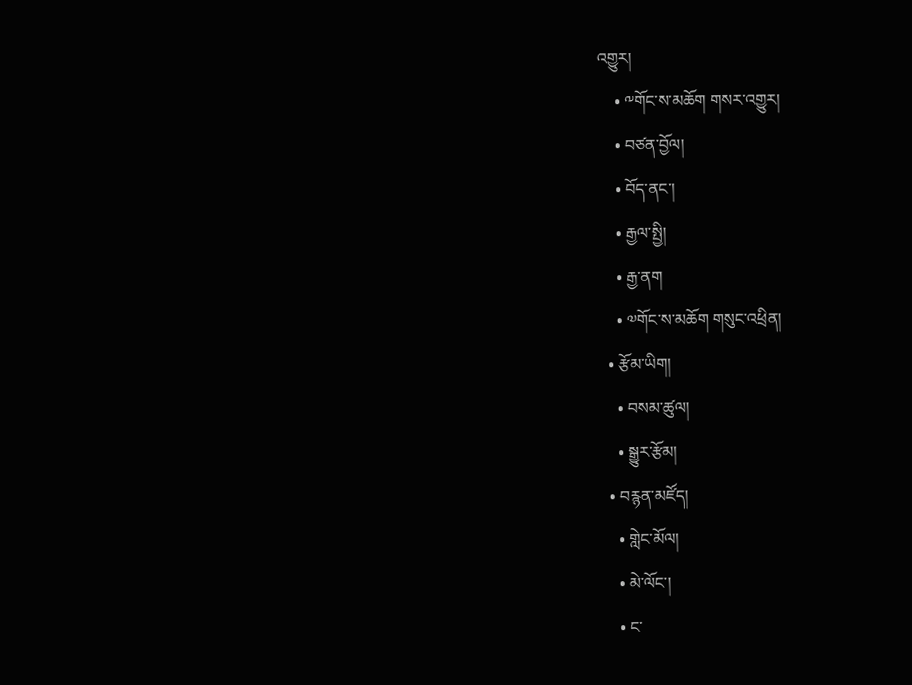འགྱུར།
    • ༸གོང་ས་མཆོག གསར་འགྱུར།
    • བཙན་བྱོལ།
    • བོད་ནང་།
    • རྒྱལ་སྤྱི།
    • རྒྱ་ནག
    • ༧གོང་ས་མཆོག གསུང་འཕྲིན།
  • རྩོམ་ཡིག།
    • བསམ་ཚུལ།
    • སྒྱུར་རྩོམ།
  • བརྙན་མཛོད།
    • གླེང་མོལ།
    • མེ་ལོང་།
    • ང་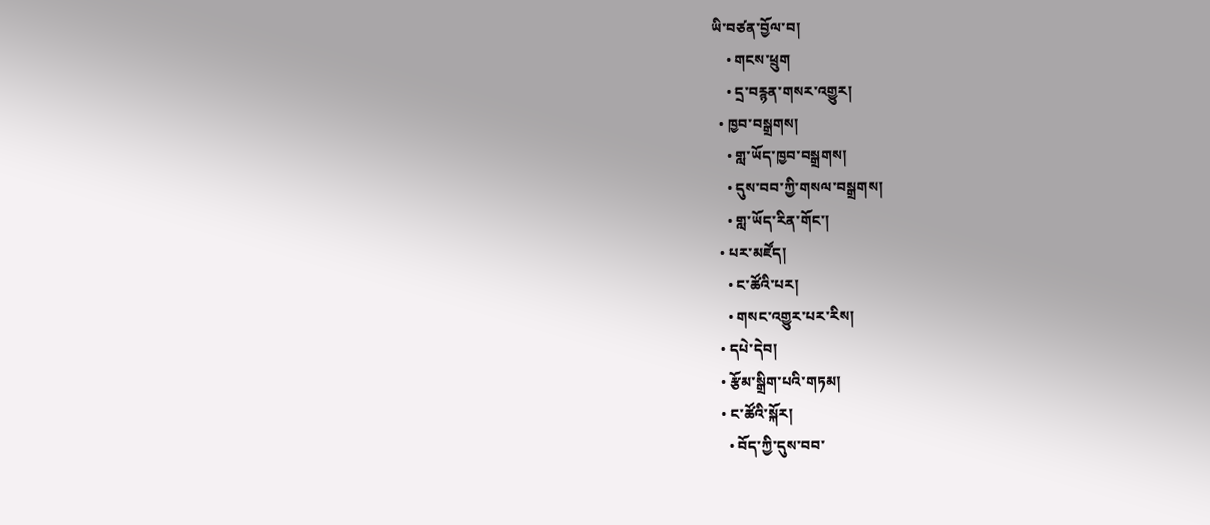ཡི་བཙན་བྱོལ་བ།
    • གངས་ཕྲུག
    • དྲ་བརྙན་གསར་འགྱུར།
  • ཁྱབ་བསྒྲགས།
    • གླ་ཡོད་ཁྱབ་བསྒྲགས།
    • དུས་བབ་ཀྱི་གསལ་བསྒྲགས།
    • གླ་ཡོད་རིན་གོང་།
  • པར་མཛོད།
    • ང་ཚོའི་པར།
    • གསང་འགྱུར་པར་རིས།
  • དཔེ་དེབ།
  • རྩོམ་སྒྲིག་པའི་གཏམ།
  • ང་ཚོའི་སྐོར།
    • བོད་ཀྱི་དུས་བབ་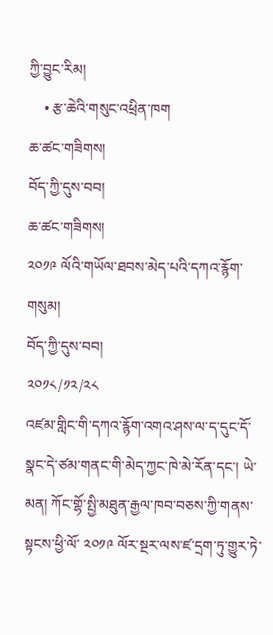ཀྱི་བྱུང་རིམ།
    • རྩ་ཆེའི་གསུང་འཕྲིན་ཁག
ཆ་ཚང་གཟིགས།
བོད་ཀྱི་དུས་བབ།
ཆ་ཚང་གཟིགས།
༢༠༡༩ ལོའི་གཡོལ་ཐབས་མེད་པའི་དཀའ་རྙོག་གསུམ།
བོད་ཀྱི་དུས་བབ།
༢༠༡༨/༡༢/༢༨
འཛམ་གླིང་གི་དཀའ་རྙོག་འགའ་ཤས་ལ་ད་དུང་དོ་སྣང་དེ་ཙམ་གནང་གི་མེད་ཀྱང་ཁེ་མེ་རོན་དང་། ཡེ་མན། ཀོང་གྷོ་སྤྱི་མཐུན་རྒྱལ་ཁབ་བཅས་ཀྱི་གནས་སྟངས་ཕྱི་ལོ་ ༢༠༡༩ ལོར་སྔར་ལས་ཛ་དྲག་ཏུ་གྱུར་ཏེ་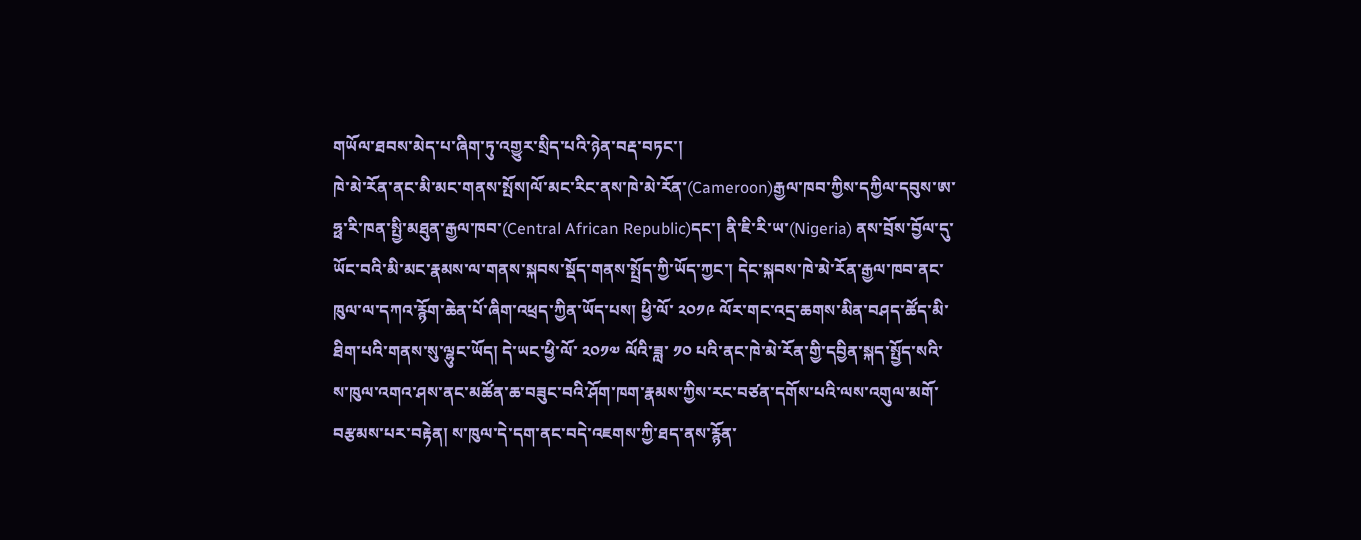གཡོལ་ཐབས་མེད་པ་ཞིག་ཏུ་འགྱུར་སྲིད་པའི་ཉེན་བརྡ་བཏང་།
ཁེ་མེ་རོན་ནང་མི་མང་གནས་སྤོས།ལོ་མང་རིང་ནས་ཁེ་མེ་རོན་(Cameroon)རྒྱལ་ཁབ་ཀྱིས་དཀྱིལ་དབུས་ཨ་ཧྥ་རི་ཁན་སྤྱི་མཐུན་རྒྱལ་ཁབ་(Central African Republic)དང་། ནི་ཇི་རི་ཡ་(Nigeria) ནས་བྲོས་བྱོལ་དུ་ཡོང་བའི་མི་མང་རྣམས་ལ་གནས་སྐབས་སྡོད་གནས་སྤྲོད་ཀྱི་ཡོད་ཀྱང་། དེང་སྐབས་ཁེ་མེ་རོན་རྒྱལ་ཁབ་ནང་ཁུལ་ལ་དཀའ་རྙོག་ཆེན་པོ་ཞིག་འཕྲད་ཀྱིན་ཡོད་པས། ཕྱི་ལོ་ ༢༠༡༩ ལོར་གང་འདྲ་ཆགས་མིན་བཤད་ཚོད་མི་ཐིག་པའི་གནས་སུ་ལྷུང་ཡོད། དེ་ཡང་ཕྱི་ལོ་ ༢༠༡༧ ལོའི་ཟླ་ ༡༠ པའི་ནང་ཁེ་མེ་རོན་གྱི་དབྱིན་སྐད་སྤྱོད་སའི་ས་ཁུལ་འགའ་ཤས་ནང་མཚོན་ཆ་བཟུང་བའི་ཤོག་ཁག་རྣམས་ཀྱིས་རང་བཙན་དགོས་པའི་ལས་འགུལ་མགོ་བརྩམས་པར་བརྟེན། ས་ཁུལ་དེ་དག་ནང་བདེ་འཇགས་ཀྱི་ཐད་ནས་རྙོན་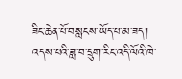ཟིང་ཆེན་པོ་བསླངས་ཡོད་པ་མ་ཟད། འདས་པའི་ཟླ་བ་དྲུག་རིང་འདི་ལོའི་ཁེ་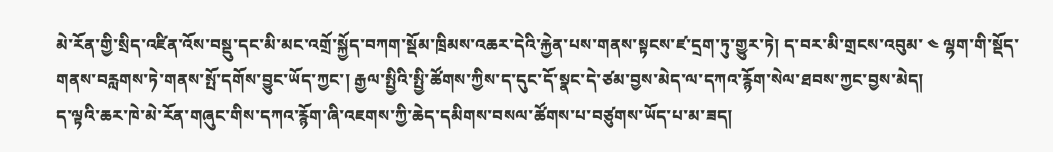མེ་རོན་གྱི་སྲིད་འཛིན་འོས་བསྡུ་དང་མི་མང་འགྲོ་སྐྱོད་བཀག་སྡོམ་ཁྲིམས་འཆར་དེའི་རྐྱེན་པས་གནས་སྟངས་ཛ་དྲག་ཏུ་གྱུར་ཏེ། ད་བར་མི་གྲངས་འབུམ་ ༤ ལྷག་གི་སྡོད་གནས་བརླགས་ཏེ་གནས་སྤོ་དགོས་བྱུང་ཡོད་ཀྱང་། རྒྱལ་སྤྱིའི་སྤྱི་ཚོགས་ཀྱིས་ད་དུང་དོ་སྣང་དེ་ཙམ་བྱས་མེད་ལ་དཀའ་རྙོག་སེལ་ཐབས་ཀྱང་བྱས་མེད།
ད་ལྟའི་ཆར་ཁེ་མེ་རོན་གཞུང་གིས་དཀའ་རྙོག་ཞི་འཇགས་ཀྱི་ཆེད་དམིགས་བསལ་ཚོགས་པ་བཙུགས་ཡོད་པ་མ་ཟད།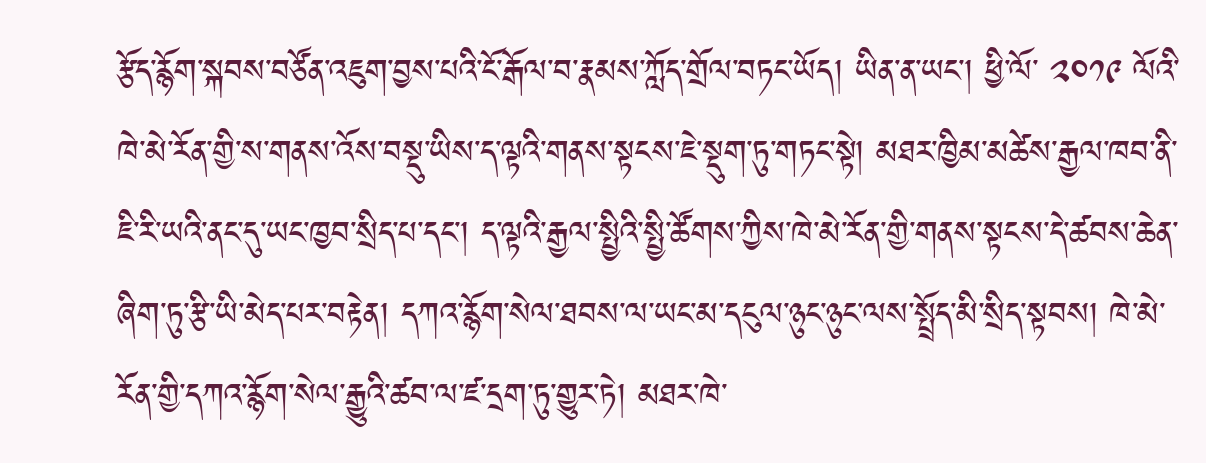རྩོད་རྙོག་སྐབས་བཙོན་འཇུག་བྱས་པའི་ངོ་རྒོལ་བ་རྣམས་ཀློད་གྲོལ་བཏང་ཡོད། ཡིན་ན་ཡང་། ཕྱི་ལོ་ ༢༠༡༩ ལོའི་ཁེ་མེ་རོན་གྱི་ས་གནས་འོས་བསྡུ་ཡིས་ད་ལྟའི་གནས་སྟངས་ཇེ་སྡུག་ཏུ་གཏང་སྟེ། མཐར་ཁྱིམ་མཚེས་རྒྱལ་ཁབ་ནི་ཇི་རི་ཡའི་ནང་དུ་ཡང་ཁྱབ་སྲིད་པ་དང་། ད་ལྟའི་རྒྱལ་སྤྱིའི་སྤྱི་ཚོགས་ཀྱིས་ཁེ་མེ་རོན་གྱི་གནས་སྟངས་དེ་ཚབས་ཆེན་ཞིག་ཏུ་རྩི་ཡི་མེད་པར་བརྟེན། དཀའ་རྙོག་སེལ་ཐབས་ལ་ཡང་མ་དངུལ་ཉུང་ཉུང་ལས་སྤྲོད་མི་སྲིད་སྟབས། ཁེ་མེ་རོན་གྱི་དཀའ་རྙོག་སེལ་རྒྱུའི་ཚབ་ལ་ཛ་དྲག་ཏུ་གྱུར་ཏེ། མཐར་ཁེ་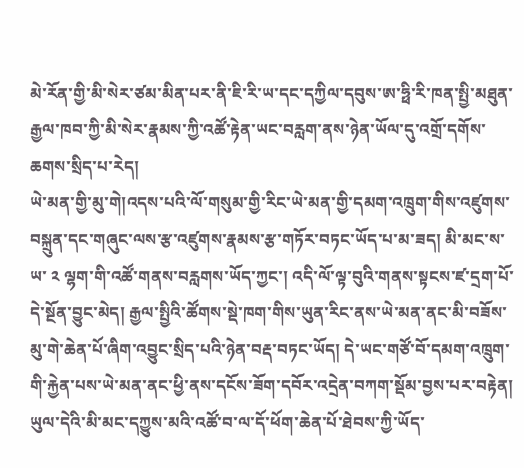མེ་རོན་གྱི་མི་སེར་ཙམ་མིན་པར་ནི་ཇི་རི་ཡ་དང་དཀྱིལ་དབུས་ཨ་ཧྥི་རི་ཁན་སྤྱི་མཐུན་རྒྱལ་ཁབ་ཀྱི་མི་སེར་རྣམས་ཀྱི་འཚོ་རྟེན་ཡང་བརླག་ནས་ཉེན་ཡོལ་དུ་འགྲོ་དགོས་ཆགས་སྲིད་པ་རེད།
ཡེ་མན་གྱི་མུ་གེ།འདས་པའི་ལོ་གསུམ་གྱི་རིང་ཡེ་མན་གྱི་དམག་འཁྲུག་གིས་འཛུགས་བསྐྲུན་དང་གཞུང་ལས་རྩ་འཛུགས་རྣམས་རྩ་གཏོར་བཏང་ཡོད་པ་མ་ཟད། མི་མང་ས་ཡ་ ༢ ལྷག་གི་འཚོ་གནས་བརླགས་ཡོད་ཀྱང་། འདི་ལོ་ལྟ་བུའི་གནས་སྟངས་ཛ་དྲག་པོ་དེ་སྔོན་བྱུང་མེད། རྒྱལ་སྤྱིའི་ཚོགས་སྡེ་ཁག་གིས་ཡུན་རིང་ནས་ཡེ་མན་ནང་མི་བཟོས་མུ་གེ་ཆེན་པོ་ཞིག་འབྱུང་སྲིད་པའི་ཉེན་བརྡ་བཏང་ཡོད། དེ་ཡང་གཙོ་བོ་དམག་འཁྲུག་གི་རྐྱེན་པས་ཡེ་མན་ནང་ཕྱི་ནས་དངོས་ཟོག་དབོར་འདྲེན་བཀག་སྡོམ་བྱས་པར་བརྟེན། ཡུལ་དེའི་མི་མང་དཀྱུས་མའི་འཚོ་བ་ལ་དོ་ཕོག་ཆེན་པོ་ཐེབས་ཀྱི་ཡོད་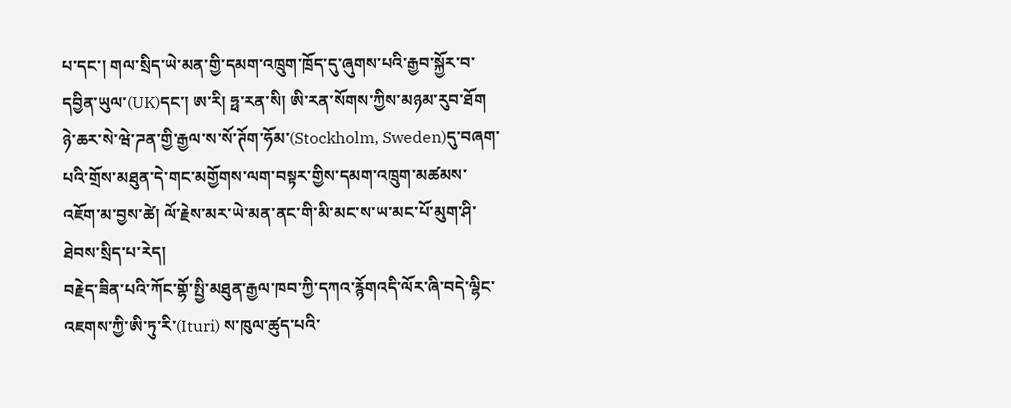པ་དང་། གལ་སྲིད་ཡེ་མན་གྱི་དམག་འཁྲུག་ཁྲོད་དུ་ཞུགས་པའི་རྒྱབ་སྐྱོར་བ་དབྱིན་ཡུལ་(UK)དང་། ཨ་རི། ཧྥ་རན་སི། ཨི་རན་སོགས་ཀྱིས་མཉམ་རུབ་ཐོག ཉེ་ཆར་སེ་ཝེ་ཌན་གྱི་རྒྱལ་ས་སོ་ཊོག་ཧོམ་(Stockholm, Sweden)དུ་བཞག་པའི་གྲོས་མཐུན་དེ་གང་མགྱོགས་ལག་བསྟར་གྱིས་དམག་འཁྲུག་མཚམས་འཇོག་མ་བྱས་ཚེ། ལོ་རྗེས་མར་ཡེ་མན་ནང་གི་མི་མང་ས་ཡ་མང་པོ་མུག་ཤི་ཐེབས་སྲིད་པ་རེད།
བརྗེད་ཟིན་པའི་ཀོང་གྷོ་སྤྱི་མཐུན་རྒྱལ་ཁབ་ཀྱི་དཀའ་རྙོགའདི་ལོར་ཞི་བདེ་ལྷིང་འཇགས་ཀྱི་ཨི་ཏུ་རི་(Ituri) ས་ཁུལ་ཚུད་པའི་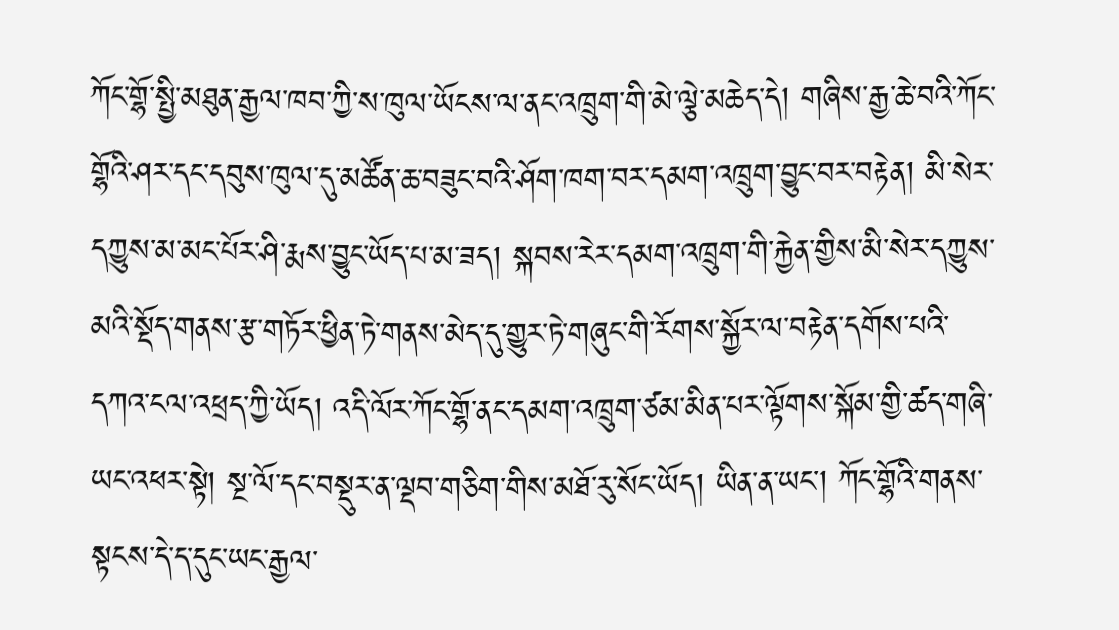ཀོང་གྷོ་སྤྱི་མཐུན་རྒྱལ་ཁབ་ཀྱི་ས་ཁུལ་ཡོངས་ལ་ནང་འཁྲུག་གི་མེ་ལྕེ་མཆེད་དེ། གཞིས་རྒྱ་ཆེ་བའི་ཀོང་གྷོའི་ཤར་དང་དབུས་ཁུལ་དུ་མཚོན་ཆ་བཟུང་བའི་ཤོག་ཁག་བར་དམག་འཁྲུག་བྱུང་བར་བརྟེན། མི་སེར་དཀྱུས་མ་མང་པོར་ཤི་རྨས་བྱུང་ཡོད་པ་མ་ཟད། སྐབས་རེར་དམག་འཁྲུག་གི་རྐྱེན་གྱིས་མི་སེར་དཀྱུས་མའི་སྡོད་གནས་རྩ་གཏོར་ཕྱིན་ཏེ་གནས་མེད་དུ་གྱུར་ཏེ་གཞུང་གི་རོགས་སྐྱོར་ལ་བརྟེན་དགོས་པའི་དཀའ་ངལ་འཕྲད་ཀྱི་ཡོད། འདི་ལོར་ཀོང་གྷོ་ནང་དམག་འཁྲུག་ཙམ་མིན་པར་ལྟོགས་སྐོམ་གྱི་ཚད་གཞི་ཡང་འཕར་སྟེ། སྔ་ལོ་དང་བསྡུར་ན་ལྡབ་གཅིག་གིས་མཐོ་རུ་སོང་ཡོད། ཡིན་ན་ཡང་། ཀོང་གྷོའི་གནས་སྟངས་དེ་ད་དུང་ཡང་རྒྱལ་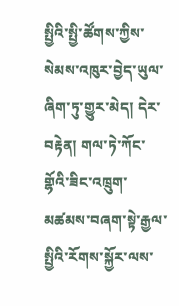སྤྱིའི་སྤྱི་ཚོགས་ཀྱིས་སེམས་འཁུར་བྱེད་ཡུལ་ཞིག་ཏུ་གྱུར་མེད། དེར་བརྟེན། གལ་ཏེ་ཀོང་གྷོའི་ཟིང་འཁྲུག་མཚམས་བཞག་སྟེ་རྒྱལ་སྤྱིའི་རོགས་སྐྱོར་ལས་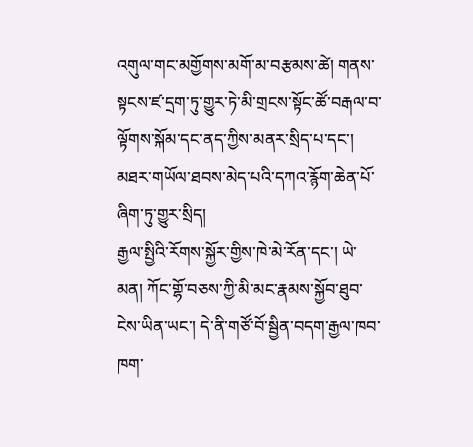འགུལ་གང་མགྱོགས་མགོ་མ་བརྩམས་ཚེ། གནས་སྟངས་ཛ་དྲག་ཏུ་གྱུར་ཏེ་མི་གྲངས་སྟོང་ཚོ་བརྒལ་བ་ལྟོགས་སྐོམ་དང་ནད་ཀྱིས་མནར་སྲིད་པ་དང་། མཐར་གཡོལ་ཐབས་མེད་པའི་དཀའ་རྙོག་ཆེན་པོ་ཞིག་ཏུ་གྱུར་སྲིད།
རྒྱལ་སྤྱིའི་རོགས་སྐྱོར་གྱིས་ཁེ་མེ་རོན་དང་། ཡེ་མན། ཀོང་གྷོ་བཅས་ཀྱི་མི་མང་རྣམས་སྐྱོབ་ཐུབ་ངེས་ཡིན་ཡང་། དེ་ནི་གཙོ་བོ་སྦྱིན་བདག་རྒྱལ་ཁབ་ཁག་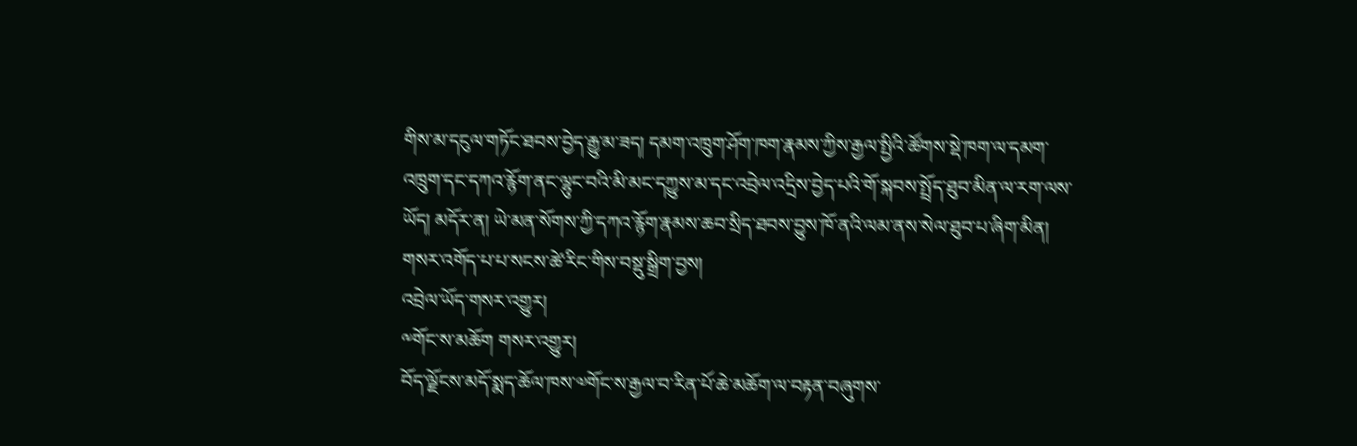གིས་མ་དངུལ་གཏོང་ཐབས་བྱེད་རྒྱུ་མ་ཟད། དམག་འཁྲུག་ཤོག་ཁག་རྣམས་ཀྱིས་རྒྱལ་སྤྱིའི་ཚོགས་སྡེ་ཁག་ལ་དམག་འཁྲུག་དང་དཀའ་རྙོག་ནང་ལྷུང་བའི་མི་མང་དཀྱུས་མ་དང་འབྲེལ་འདྲིས་བྱེད་པའི་གོ་སྐབས་སྤྲོད་ཐུབ་མིན་ལ་རག་ལས་ཡོད། མདོར་ན། ཡེ་མན་སོགས་ཀྱི་དཀའ་རྙོག་རྣམས་ཆབ་སྲིད་ཐབས་བྱུས་ཁོ་ནའི་ལམ་ནས་སེལ་ཐུབ་པ་ཞིག་མིན།
གསར་འགོད་པ་པ་སངས་ཚེ་རིང་གིས་བསྡུ་སྒྲིག་བྱས།
འབྲེལ་ཡོད་གསར་འགྱུར།
༸གོང་ས་མཆོག གསར་འགྱུར།
བོད་ལྗོངས་མདོ་སྨད་ཆོལ་ཁས་༧གོང་ས་རྒྱལ་བ་རིན་པོ་ཆེ་མཆོག་ལ་བརྟན་བཞུགས་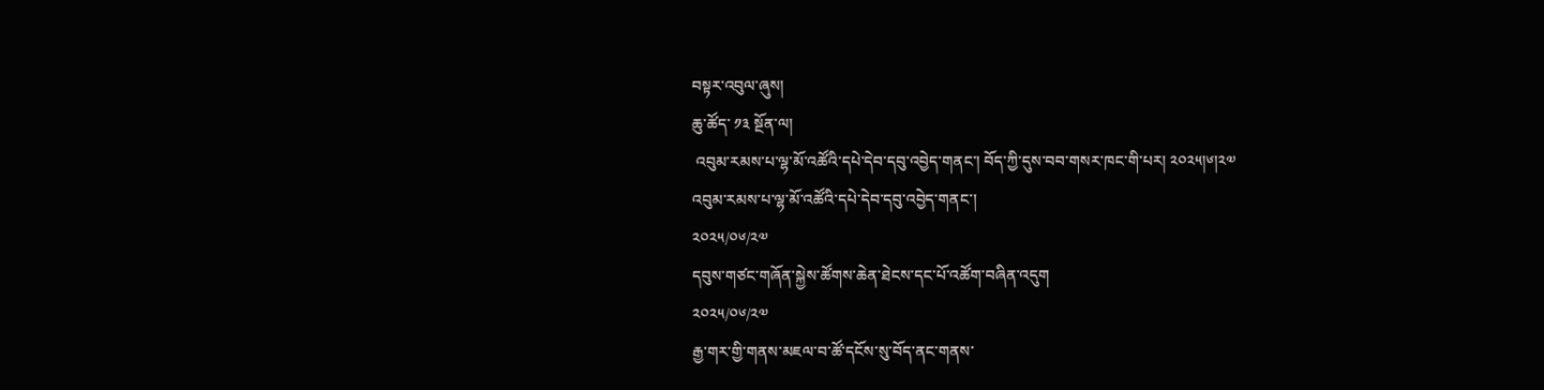བསྟར་འབུལ་ཞུས།
ཆུ་ཚོད་ ༡༣ སྔོན་ལ།
 འབུམ་རམས་པ་ལྷ་མོ་འཚོའི་དཔེ་དེབ་དབུ་འབྱེད་གནང་། བོད་ཀྱི་དུས་བབ་གསར་ཁང་གི་པར། ༢༠༢༥།༦།༢༧
འབུམ་རམས་པ་ལྷ་མོ་འཚོའི་དཔེ་དེབ་དབུ་འབྱེད་གནང་།
༢༠༢༥/༠༦/༢༧
དབུས་གཙང་གཞོན་སྐྱེས་ཚོགས་ཆེན་ཐེངས་དང་པོ་འཚོག་བཞིན་འདུག
༢༠༢༥/༠༦/༢༧
རྒྱ་གར་གྱི་གནས་མཇལ་བ་ཚོ་དངོས་སུ་བོད་ནང་གནས་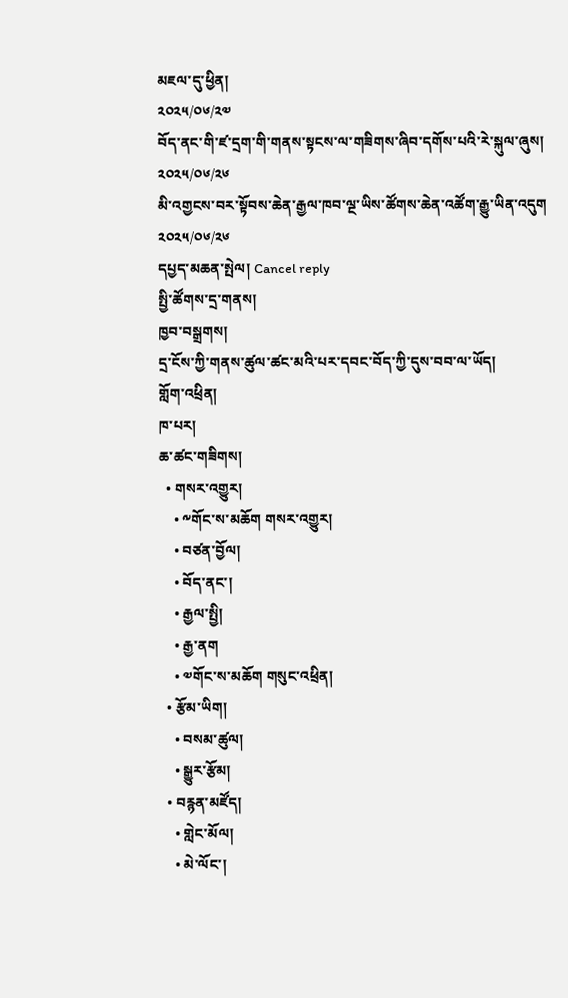མཇལ་དུ་ཕྱིན།
༢༠༢༥/༠༦/༢༧
བོད་ནང་གི་ཛ་དྲག་གི་གནས་སྟངས་ལ་གཟིགས་ཞིབ་དགོས་པའི་རེ་སྐུལ་ཞུས།
༢༠༢༥/༠༦/༢༦
མི་འགྱངས་བར་སྟོབས་ཆེན་རྒྱལ་ཁབ་ལྔ་ཡིས་ཚོགས་ཆེན་འཚོག་རྒྱུ་ཡིན་འདུག
༢༠༢༥/༠༦/༢༦
དཔྱད་མཆན་སྤེལ། Cancel reply
སྤྱི་ཚོགས་དྲ་གནས།
ཁྱབ་བསྒྲགས།
དྲ་ངོས་ཀྱི་གནས་ཚུལ་ཚང་མའི་པར་དབང་བོད་ཀྱི་དུས་བབ་ལ་ཡོད།
གློག་འཕྲིན།
ཁ་པར།
ཆ་ཚང་གཟིགས།
  • གསར་འགྱུར།
    • ༸གོང་ས་མཆོག གསར་འགྱུར།
    • བཙན་བྱོལ།
    • བོད་ནང་།
    • རྒྱལ་སྤྱི།
    • རྒྱ་ནག
    • ༧གོང་ས་མཆོག གསུང་འཕྲིན།
  • རྩོམ་ཡིག།
    • བསམ་ཚུལ།
    • སྒྱུར་རྩོམ།
  • བརྙན་མཛོད།
    • གླེང་མོལ།
    • མེ་ལོང་།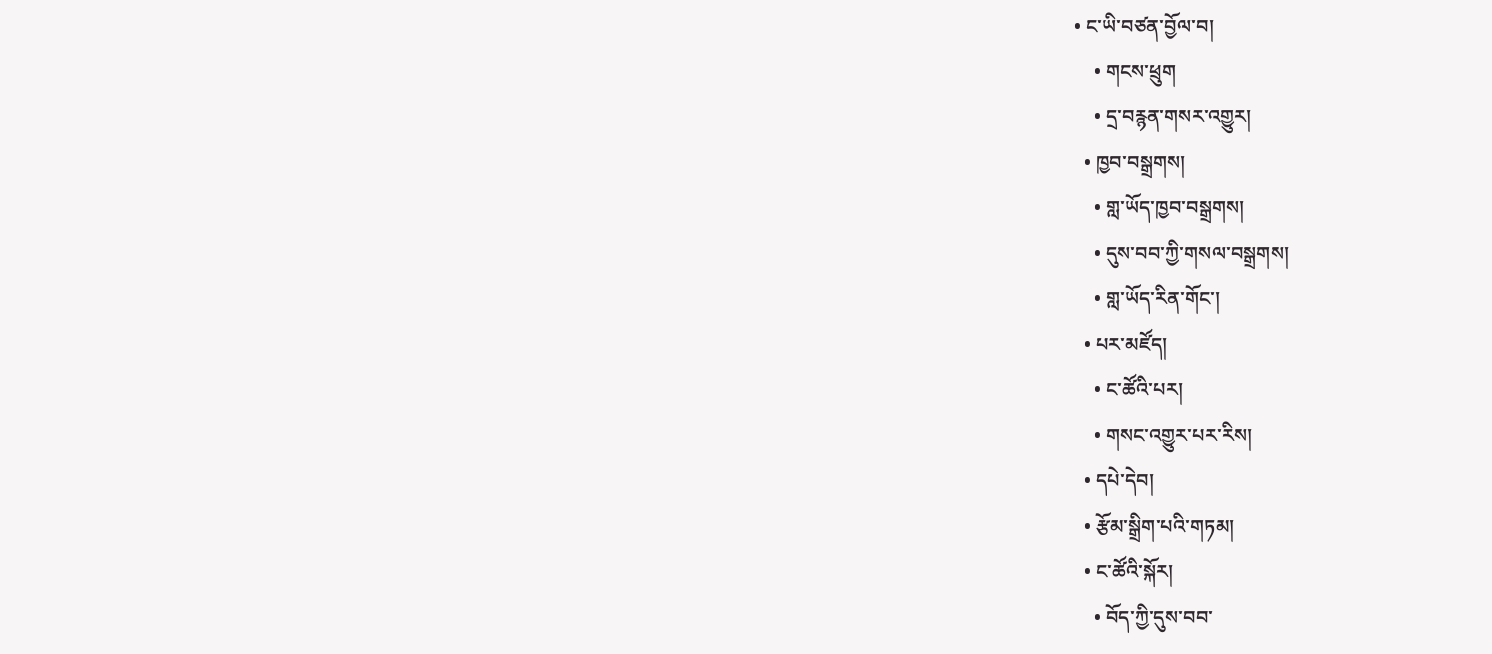• ང་ཡི་བཙན་བྱོལ་བ།
    • གངས་ཕྲུག
    • དྲ་བརྙན་གསར་འགྱུར།
  • ཁྱབ་བསྒྲགས།
    • གླ་ཡོད་ཁྱབ་བསྒྲགས།
    • དུས་བབ་ཀྱི་གསལ་བསྒྲགས།
    • གླ་ཡོད་རིན་གོང་།
  • པར་མཛོད།
    • ང་ཚོའི་པར།
    • གསང་འགྱུར་པར་རིས།
  • དཔེ་དེབ།
  • རྩོམ་སྒྲིག་པའི་གཏམ།
  • ང་ཚོའི་སྐོར།
    • བོད་ཀྱི་དུས་བབ་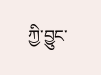ཀྱི་བྱུང་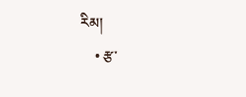རིམ།
    • རྩ་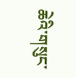ཆེའི་གསུང་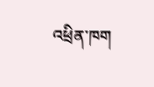འཕྲིན་ཁག